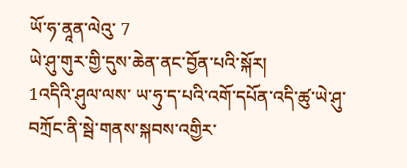ཡོ་ཧ་ནཱན་ལེའུ་ 7
ཡེ་ཤུ་གུར་གྱི་དུས་ཆེན་ནང་བྱོན་པའི་སྐོར།
1འདིའི་ཤུལ་ལས་ ཡ་ཧུ་ད་པའི་འགོ་དཔོན་འདི་ཚུ་ཡེ་ཤུ་བཀྲོང་ནི་སྦེ་གནས་སྐབས་འགྱིར་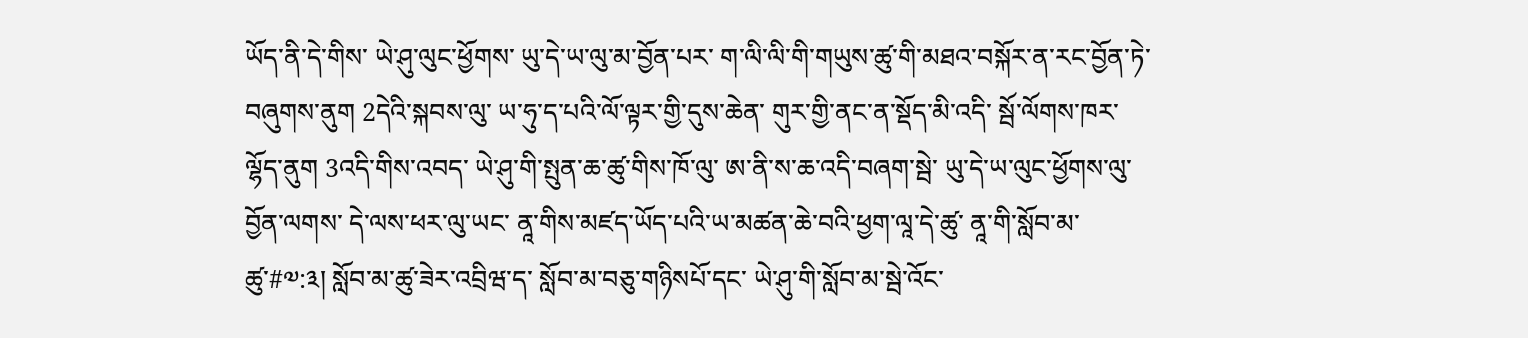ཡོད་ནི་དེ་གིས་ ཡེ་ཤུ་ལུང་ཕྱོགས་ ཡུ་དེ་ཡ་ལུ་མ་བྱོན་པར་ ག་ལི་ལི་གི་གཡུས་ཚུ་གི་མཐའ་བསྐོར་ན་རང་བྱོན་ཏེ་བཞུགས་ནུག 2དེའི་སྐབས་ལུ་ ཡ་ཧུ་ད་པའི་ལོ་ལྟར་གྱི་དུས་ཆེན་ གུར་གྱི་ནང་ན་སྡོད་མི་འདི་ སྦོ་ལོགས་ཁར་ལྷོད་ནུག 3འདི་གིས་འབད་ ཡེ་ཤུ་གི་སྤུན་ཆ་ཚུ་གིས་ཁོ་ལུ་ ཨ་ནི་ས་ཆ་འདི་བཞག་སྦེ་ ཡུ་དེ་ཡ་ལུང་ཕྱོགས་ལུ་བྱོན་ལགས་ དེ་ལས་ཕར་ལུ་ཡང་ ནཱ་གིས་མཛད་ཡོད་པའི་ཡ་མཚན་ཆེ་བའི་ཕྱག་ལཱ་དེ་ཚུ་ ནཱ་གི་སློབ་མ་ཚུ་#༧:༣། སློབ་མ་ཚུ་ཟེར་འབྲིཝ་ད་ སློབ་མ་བཅུ་གཉིསཔོ་དང་ ཡེ་ཤུ་གི་སློབ་མ་སྦེ་འོང་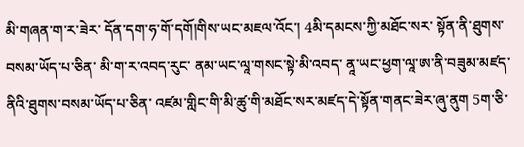མི་གཞན་ག་ར་ཟེར་ དོན་དག་ཧ་གོ་དགོ།གིས་ཡང་མཇལ་འོང་། 4མི་དམངས་ཀྱི་མཐོང་སར་ སྟོན་ནི་ཐུགས་བསམ་ཡོད་པ་ཅིན་ མི་ག་ར་འབད་རུང་ ནམ་ཡང་ལཱ་གསང་སྟེ་མི་འབད་ ནཱ་ཡང་ཕྱག་ལཱ་ཨ་ནི་བཟུམ་མཛད་ནིའི་ཐུགས་བསམ་ཡོད་པ་ཅིན་ འཛམ་གླིང་གི་མི་ཚུ་གི་མཐོང་སར་མཛད་དེ་སྟོན་གནང་ཟེར་ཞུ་ནུག 5ག་ཅི་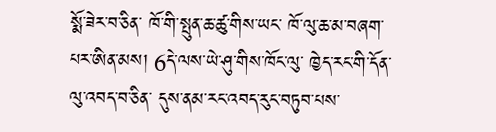སྨོ་ཟེར་བ་ཅིན་ ཁོ་གི་སྤུན་ཆ་ཚུ་གིས་ཡང་ ཁོ་ལུ་ཆ་མ་བཞག་པར་ཨིན་མས། 6དེ་ལས་ཡེ་ཤུ་གིས་ཁོང་ལུ་ ཁྱེད་རང་གི་དོན་ལུ་འབད་བ་ཅིན་ དུས་ནམ་རང་འབད་རུང་བཏུབ་པས་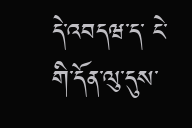དེ་འབདཝ་ད་ ངེ་གི་དོན་ལུ་དུས་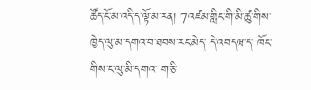ཚོད་ངོ་མ་འདི་ད་ལྟོ་མ་རན། 7འཛམ་གླིང་གི་མི་ཚུ་གིས་ ཁྱེད་ལུ་མ་དགའ་བ་ཐབས་རང་མེད་ དེ་འབདཝ་ད་ ཁོང་གིས་ང་ལུ་མི་དགའ་ ག་ཅི་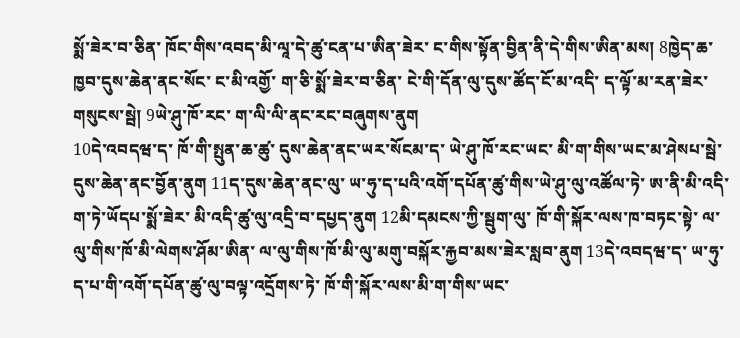སྨོ་ཟེར་བ་ཅིན་ ཁོང་གིས་འབད་མི་ལཱ་དེ་ཚུ་ངན་པ་ཨིན་ཟེར་ ང་གིས་སྟོན་བྱིན་ནི་དེ་གིས་ཨིན་མས། 8ཁྱེད་ཆ་ཁྱབ་དུས་ཆེན་ནང་སོང་ ང་མི་འགྱོ་ ག་ཅི་སྨོ་ཟེར་བ་ཅིན་ ངེ་གི་དོན་ལུ་དུས་ཚོད་ངོ་མ་འདི་ ད་ལྟོ་མ་རན་ཟེར་གསུངས་སྦེ། 9ཡེ་ཤུ་ཁོ་རང་ ག་ལི་ལི་ནང་རང་བཞུགས་ནུག
10དེ་འབདཝ་ད་ ཁོ་གི་སྤུན་ཆ་ཚུ་ དུས་ཆེན་ནང་ཡར་སོངམ་ད་ ཡེ་ཤུ་ཁོ་རང་ཡང་ མི་ག་གིས་ཡང་མ་ཤེསཔ་སྦེ་ དུས་ཆེན་ནང་བྱོན་ནུག 11ད་དུས་ཆེན་ནང་ལུ་ ཡ་ཧུ་ད་པའི་འགོ་དཔོན་ཚུ་གིས་ཡེ་ཤུ་ལུ་འཚོལ་ཏེ་ ཨ་ནི་མི་འདི་ག་ཏེ་ཡོདཔ་སྨོ་ཟེར་ མི་འདི་ཚུ་ལུ་འདྲི་བ་དཔྱད་ནུག 12མི་དམངས་ཀྱི་སྦུག་ལུ་ ཁོ་གི་སྐོར་ལས་ཁ་བཏང་སྟེ་ ལ་ལུ་གིས་ཁོ་མི་ལེགས་ཤོམ་ཨིན་ ལ་ལུ་གིས་ཁོ་མི་ལུ་མགུ་བསྐོར་རྐྱབ་མས་ཟེར་སླབ་ནུག 13དེ་འབདཝ་ད་ ཡ་ཧུ་ད་པ་གི་འགོ་དཔོན་ཚུ་ལུ་བལྟ་འདྲོགས་ཏེ་ ཁོ་གི་སྐོར་ལས་མི་ག་གིས་ཡང་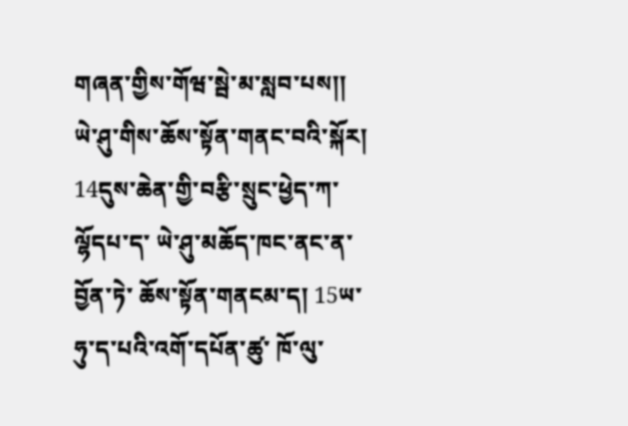གཞན་གྱིས་གོཝ་སྦེ་མ་སླབ་པས།།
ཡེ་ཤུ་གིས་ཆོས་སྟོན་གནང་བའི་སྐོར།
14དུས་ཆེན་གྱི་བརྩི་སྲུང་ཕྱེད་ཀ་ལྷོདཔ་ད་ ཡེ་ཤུ་མཆོད་ཁང་ནང་ན་བྱོན་ཏེ་ ཆོས་སྟོན་གནངམ་ད། 15ཡ་ཧུ་ད་པའི་འགོ་དཔོན་ཚུ་ ཁོ་ལུ་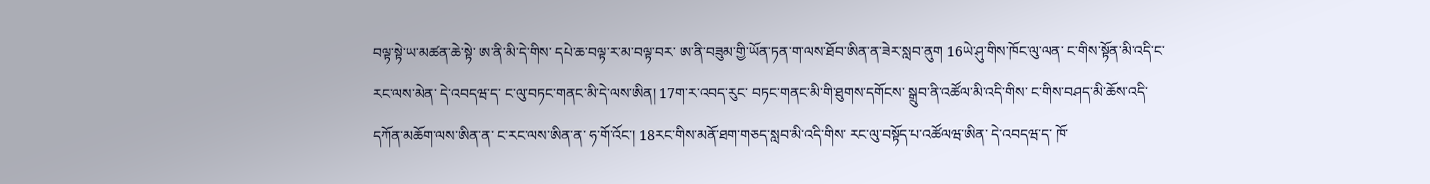བལྟ་སྟེ་ཡ་མཚན་ཆེ་སྟེ་ ཨ་ནི་མི་དེ་གིས་ དཔེ་ཆ་བལྟ་ར་མ་བལྟ་བར་ ཨ་ནི་བཟུམ་གྱི་ཡོན་ཏན་ག་ལས་ཐོབ་ཨིན་ན་ཟེར་སླབ་ནུག 16ཡེ་ཤུ་གིས་ཁོང་ལུ་ལན་ ང་གིས་སྟོན་མི་འདི་ང་རང་ལས་མེན་ དེ་འབདཝ་ད་ ང་ལུ་བཏང་གནང་མི་དེ་ལས་ཨིན། 17ག་ར་འབད་རུང་ བཏང་གནང་མི་གི་ཐུགས་དགོངས་ སྒྲུབ་ནི་འཚོལ་མི་འདི་གིས་ ང་གིས་བཤད་མི་ཆོས་འདི་ དཀོན་མཆོག་ལས་ཨིན་ན་ ང་རང་ལས་ཨིན་ན་ ཧ་གོ་འོང་། 18རང་གིས་མནོ་ཐག་གཅད་སླབ་མི་འདི་གིས་ རང་ལུ་བསྟོད་པ་འཚོལཝ་ཨིན་ དེ་འབདཝ་ད་ ཁོ་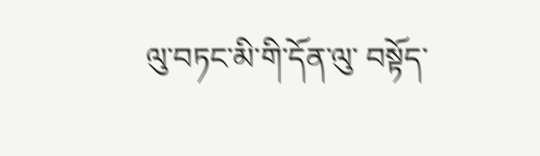ལུ་བཏང་མི་གི་དོན་ལུ་ བསྟོད་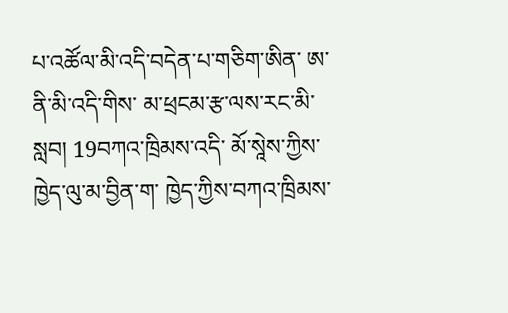པ་འཚོལ་མི་འདི་བདེན་པ་གཅིག་ཨིན་ ཨ་ནི་མི་འདི་གིས་ མ་ཕྲངམ་རྩ་ལས་རང་མི་སླབ། 19བཀའ་ཁྲིམས་འདི་ མོ་སཱེས་ཀྱིས་ཁྱེད་ལུ་མ་བྱིན་ག་ ཁྱེད་ཀྱིས་བཀའ་ཁྲིམས་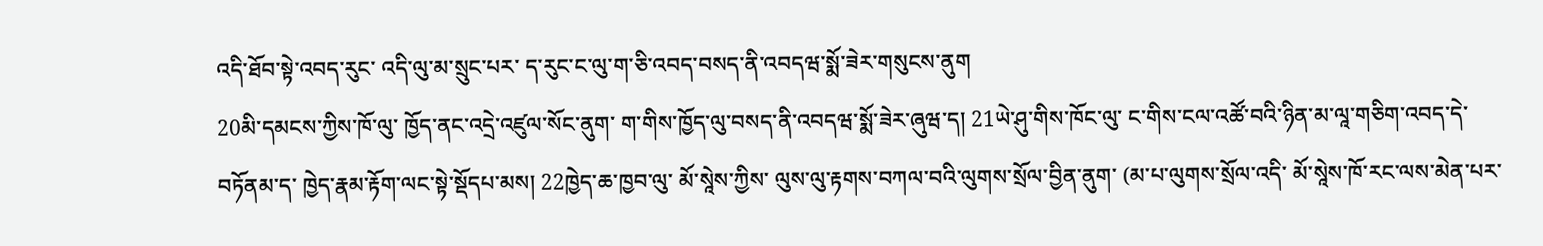འདི་ཐོབ་སྟེ་འབད་རུང་ འདི་ལུ་མ་སྲུང་པར་ ད་རུང་ང་ལུ་ག་ཅི་འབད་བསད་ནི་འབདཝ་སྨོ་ཟེར་གསུངས་ནུག
20མི་དམངས་ཀྱིས་ཁོ་ལུ་ ཁྱོད་ནང་འདྲེ་འཛུལ་སོང་ནུག་ ག་གིས་ཁྱོད་ལུ་བསད་ནི་འབདཝ་སྨོ་ཟེར་ཞུཝ་ད། 21ཡེ་ཤུ་གིས་ཁོང་ལུ་ ང་གིས་ངལ་འཚོ་བའི་ཉིན་མ་ལཱ་གཅིག་འབད་དེ་བཏོནམ་ད་ ཁྱེད་རྣམ་རྟོག་ལང་སྟེ་སྡོདཔ་མས། 22ཁྱེད་ཆ་ཁྱབ་ལུ་ མོ་སཱེས་ཀྱིས་ ལུས་ལུ་རྟགས་བཀལ་བའི་ལུགས་སྲོལ་བྱིན་ནུག་ (མ་པ་ལུགས་སྲོལ་འདི་ མོ་སཱེས་ཁོ་རང་ལས་མེན་པར་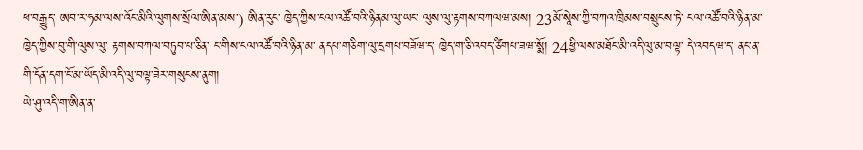ཕ་བརྒྱུད་ ཨབ་ར་ཧམ་ལས་འོང་མིའི་ལུགས་སྲོལ་ཨིན་མས་) ཨིན་རུང་ ཁྱེད་ཀྱིས་ངལ་འཚོ་བའི་ཉིནམ་ལུ་ཡང་ ལུས་ལུ་རྟགས་བཀལཝ་མས། 23མོ་སཱེས་ཀྱི་བཀའ་ཁྲིམས་བསྲུངས་ཏེ་ ངལ་འཚོ་བའི་ཉིན་མ་ ཁྱེད་ཀྱིས་བུ་གི་ལུས་ལུ་ རྟགས་བཀལ་བཏུབ་པ་ཅིན་ ང་གིས་ངལ་འཚོ་བའི་ཉིན་མ་ ནདཔ་གཅིག་ལུ་དྲགཔ་བཟོཝ་ད་ ཁྱེད་ག་ཅི་འབད་ཙིགཔ་ཟཝ་སྨོ། 24ཕྱི་ལས་མཐོང་མི་འདི་ལུ་མ་བལྟ་ དེ་འབདཝ་ད་ ནང་ན་གི་དོན་དག་ངོ་མ་ཡོད་མི་འདི་ལུ་བལྟ་ཟེར་གསུངས་ནུག།
ཡེ་ཤུ་འདི་ག་ཨིན་ན་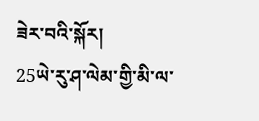ཟེར་བའི་སྐོར།
25ཡེ་རུ་ཤ་ལེམ་གྱི་མི་ལ་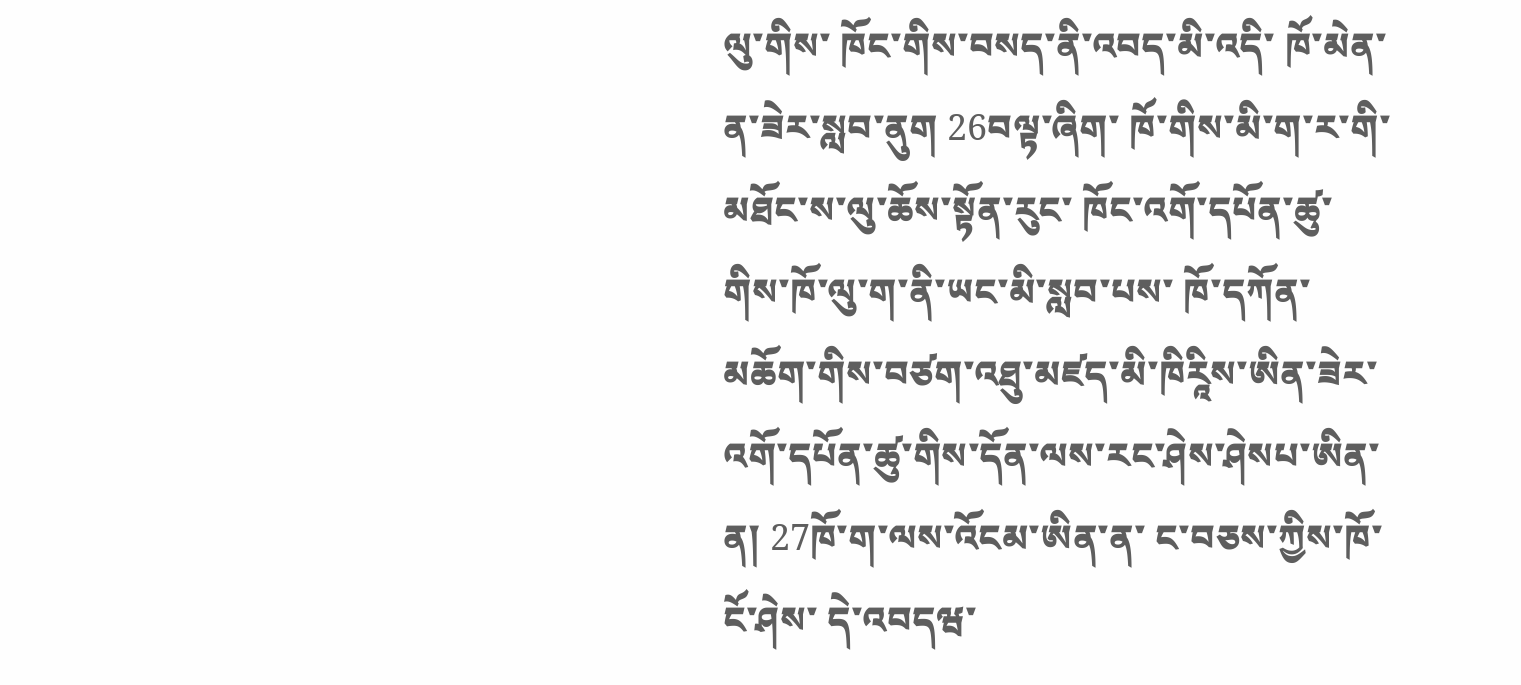ལུ་གིས་ ཁོང་གིས་བསད་ནི་འབད་མི་འདི་ ཁོ་མེན་ན་ཟེར་སླབ་ནུག 26བལྟ་ཞིག་ ཁོ་གིས་མི་ག་ར་གི་མཐོང་ས་ལུ་ཆོས་སྟོན་རུང་ ཁོང་འགོ་དཔོན་ཚུ་གིས་ཁོ་ལུ་ག་ནི་ཡང་མི་སླབ་པས་ ཁོ་དཀོན་མཆོག་གིས་བཙག་འཐུ་མཛད་མི་ཁིརཱིས་ཨིན་ཟེར་འགོ་དཔོན་ཚུ་གིས་དོན་ལས་རང་ཤེས་ཤེསཔ་ཨིན་ན། 27ཁོ་ག་ལས་འོངམ་ཨིན་ན་ ང་བཅས་ཀྱིས་ཁོ་ངོ་ཤེས་ དེ་འབདཝ་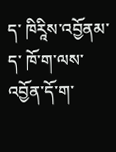ད་ ཁིརཱིས་འབྱོནམ་ད་ ཁོ་ག་ལས་འབྱོན་དོ་ག་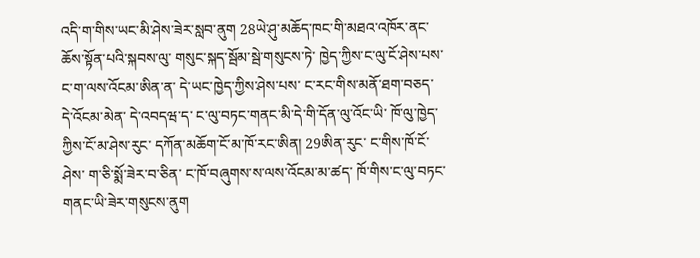འདི་ག་གིས་ཡང་མི་ཤེས་ཟེར་སླབ་ནུག 28ཡེ་ཤུ་མཆོད་ཁང་གི་མཐའ་འཁོར་ནང་ ཆོས་སྟོན་པའི་སྐབས་ལུ་ གསུང་སྐད་སྦོམ་སྦེ་གསུངས་ཏེ་ ཁྱེད་ཀྱིས་ང་ལུ་ངོ་ཤེས་པས་ ང་ག་ལས་འོངམ་ཨིན་ན་ དེ་ཡང་ཁྱེད་ཀྱིས་ཤེས་པས་ ང་རང་གིས་མནོ་ཐག་བཅད་དེ་འོངམ་མེན་ དེ་འབདཝ་ད་ ང་ལུ་བཏང་གནང་མི་དེ་གི་དོན་ལུ་འོང་ཡི་ ཁོ་ལུ་ཁྱེད་ཀྱིས་ངོ་མ་ཤེས་རུང་ དཀོན་མཆོག་ངོ་མ་ཁོ་རང་ཨིན། 29ཨིན་རུང་ ང་གིས་ཁོ་ངོ་ཤེས་ ག་ཅི་སྨོ་ཟེར་བ་ཅིན་ ང་ཁོ་བཞུགས་ས་ལས་འོངམ་མ་ཚད་ ཁོ་གིས་ང་ལུ་བཏང་གནང་ཡི་ཟེར་གསུངས་ནུག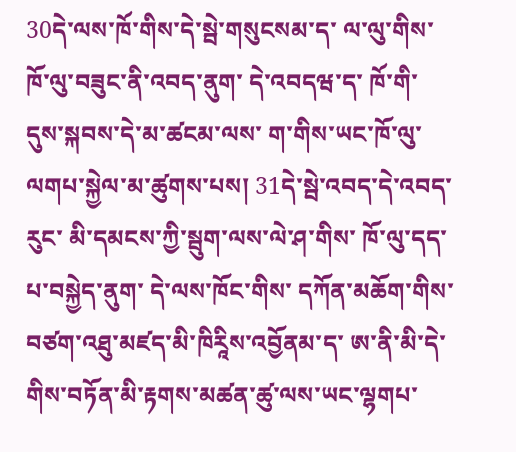30དེ་ལས་ཁོ་གིས་དེ་སྦེ་གསུངསམ་ད་ ལ་ལུ་གིས་ཁོ་ལུ་བཟུང་ནི་འབད་ནུག་ དེ་འབདཝ་ད་ ཁོ་གི་དུས་སྐབས་དེ་མ་ཚངམ་ལས་ ག་གིས་ཡང་ཁོ་ལུ་ལགཔ་སྐྱེལ་མ་ཚུགས་པས། 31དེ་སྦེ་འབད་དེ་འབད་རུང་ མི་དམངས་ཀྱི་སྦུག་ལས་ལེ་ཤ་གིས་ ཁོ་ལུ་དད་པ་བསྐྱེད་ནུག་ དེ་ལས་ཁོང་གིས་ དཀོན་མཆོག་གིས་བཙག་འཐུ་མཛད་མི་ཁིརཱིས་འབྱོནམ་ད་ ཨ་ནི་མི་དེ་གིས་བཏོན་མི་རྟགས་མཚན་ཚུ་ལས་ཡང་ལྷགཔ་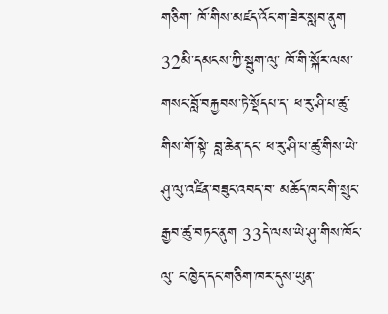གཅིག་ ཁོ་གིས་མཛད་འོང་ག་ཟེར་སླབ་ནུག 32མི་དམངས་ཀྱི་སྦུག་ལུ་ ཁོ་གི་སྐོར་ལས་གསང་བློ་བརྐྱབས་ཏེ་སྡོདཔ་ད་ ཕ་རུ་ཤི་པ་ཚུ་གིས་གོ་སྟེ་ བླ་ཆེན་དང་ ཕ་རུ་ཤི་པ་ཚུ་གིས་ཡེ་ཤུ་ལུ་འཛིན་བཟུང་འབད་བ་ མཆོད་ཁང་གི་སྲུང་རྒྱབ་ཚུ་བཏང་ནུག 33དེ་ལས་ཡེ་ཤུ་གིས་ཁོང་ལུ་ ང་ཁྱེད་དང་གཅིག་ཁར་དུས་ཡུན་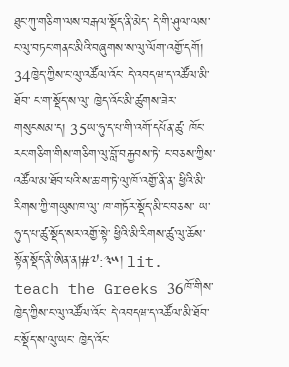ཐུང་ཀུ་གཅིག་ལས་བརྒལ་སྡོད་ནི་མེད་ དེ་གི་ཤུལ་ལས་ ང་ལུ་བཏང་གནང་མིའི་བཞུགས་ས་ལུ་ལོག་འགྱོ་དགོ། 34ཁྱེད་ཀྱིས་ང་ལུ་འཚོལ་འོང་ དེ་འབདཝ་ད་འཚོལ་མི་ཐོབ་ ང་ག་སྡོད་ས་ལུ་ ཁྱེད་འོང་མི་ཚུགས་ཟེར་གསུངསམ་ད། 35ཡ་ཧུ་ད་པ་གི་འགོ་དཔོན་ཚུ་ ཁོང་རང་གཅིག་གིས་གཅིག་ལུ་བློ་བརྐྱབས་ཏེ་ ང་བཅས་ཀྱིས་འཚོལ་མ་ཐོབ་པའི་ས་ཆ་ག་ཏེ་ལུ་ཁོ་འགྱོ་ནི་ན་ ཕྱིའི་མི་རིགས་ཀྱི་གཡུས་ཁ་ལུ་ ཁ་གཏོར་སྡོད་མི་ང་བཅས་ ཡ་ཧུ་ད་པ་ཚུ་སྡོད་སར་འགྱོ་སྟེ་ ཕྱིའི་མི་རིགས་ཚུ་ལུ་ཆོས་སྟོན་སྡོད་ནི་ཨིན་ན།#༧:༣༥། lit. teach the Greeks 36ཁོ་གིས་ཁྱེད་ཀྱིས་ང་ལུ་འཚོལ་འོང་ དེ་འབདཝ་ད་འཚོལ་མི་ཐོབ་ ང་སྡོད་ས་ལུ་ཡང་ ཁྱེད་འོང་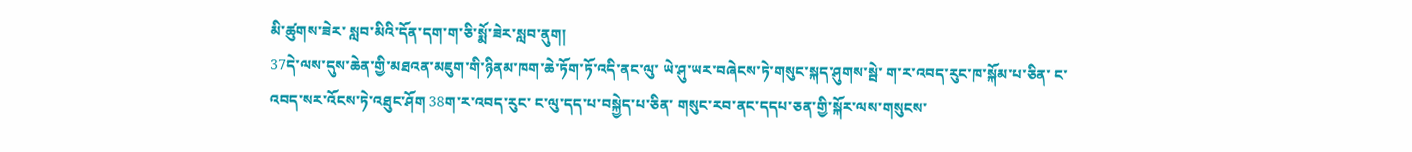མི་ཚུགས་ཟེར་ སླབ་མིའི་དོན་དག་ག་ཅི་སྨོ་ཟེར་སླབ་ནུག།
37དེ་ལས་དུས་ཆེན་གྱི་མཐའན་མཇུག་གི་ཉིནམ་ཁག་ཆེ་ཏོག་ཏོ་འདི་ནང་ལུ་ ཡེ་ཤུ་ཡར་བཞེངས་ཏེ་གསུང་སྐད་ཤུགས་སྦེ་ ག་ར་འབད་རུང་ཁ་སྐོམ་པ་ཅིན་ ང་འབད་སར་འོངས་ཏེ་འཐུང་ཤོག 38ག་ར་འབད་རུང་ ང་ལུ་དད་པ་བསྐྱེད་པ་ཅིན་ གསུང་རབ་ནང་དདཔ་ཅན་གྱི་སྐོར་ལས་གསུངས་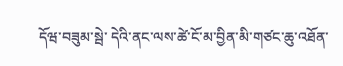དོཝ་བཟུམ་སྦེ་ དེའི་ནང་ལས་ཚེ་ངོ་མ་བྱིན་མི་གཙང་ཆུ་འཐོན་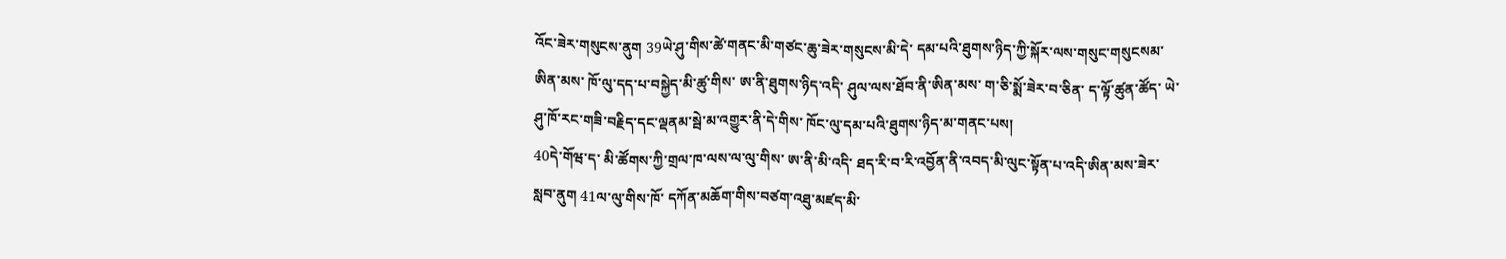འོང་ཟེར་གསུངས་ནུག 39ཡེ་ཤུ་གིས་ཚེ་གནང་མི་གཙང་ཆུ་ཟེར་གསུངས་མི་དེ་ དམ་པའི་ཐུགས་ཉིད་ཀྱི་སྐོར་ལས་གསུང་གསུངསམ་ཨིན་མས་ ཁོ་ལུ་དད་པ་བསྐྱེད་མི་ཚུ་གིས་ ཨ་ནི་ཐུགས་ཉིད་འདི་ ཤུལ་ལས་ཐོབ་ནི་ཨིན་མས་ ག་ཅི་སྨོ་ཟེར་བ་ཅིན་ ད་ལྟོ་ཚུན་ཚོད་ ཡེ་ཤུ་ཁོ་རང་གཟི་བརྗིད་དང་ལྡནམ་སྦེ་མ་འགྱུར་ནི་དེ་གིས་ ཁོང་ལུ་དམ་པའི་ཐུགས་ཉིད་མ་གནང་པས།
40དེ་གོཝ་ད་ མི་ཚོགས་ཀྱི་གྲལ་ཁ་ལས་ལ་ལུ་གིས་ ཨ་ནི་མི་འདི་ ཐད་རི་བ་རི་འབྱོན་ནི་འབད་མི་ལུང་སྟོན་པ་འདི་ཨིན་མས་ཟེར་སླབ་ནུག 41ལ་ལུ་གིས་ཁོ་ དཀོན་མཆོག་གིས་བཙག་འཐུ་མཛད་མི་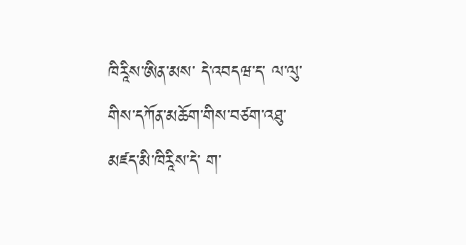ཁིརཱིས་ཨིན་མས་ དེ་འབདཝ་ད་ ལ་ལུ་གིས་དཀོན་མཆོག་གིས་བཙག་འཐུ་མཛད་མི་ཁིརཱིས་དེ་ ག་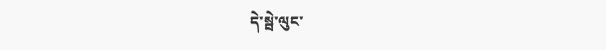དེ་སྦེ་ལུང་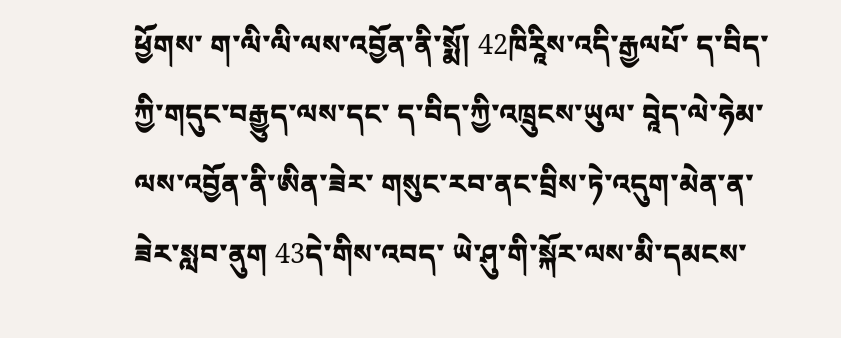ཕྱོགས་ ག་ལི་ལི་ལས་འབྱོན་ནི་སྨོ། 42ཁིརཱིས་འདི་རྒྱལཔོ་ ད་བིད་ཀྱི་གདུང་བརྒྱུད་ལས་དང་ ད་བིད་ཀྱི་འཁྲུངས་ཡུལ་ བཱེད་ལེ་ཧེམ་ལས་འབྱོན་ནི་ཨིན་ཟེར་ གསུང་རབ་ནང་བྲིས་ཏེ་འདུག་མེན་ན་ཟེར་སླབ་ནུག 43དེ་གིས་འབད་ ཡེ་ཤུ་གི་སྐོར་ལས་མི་དམངས་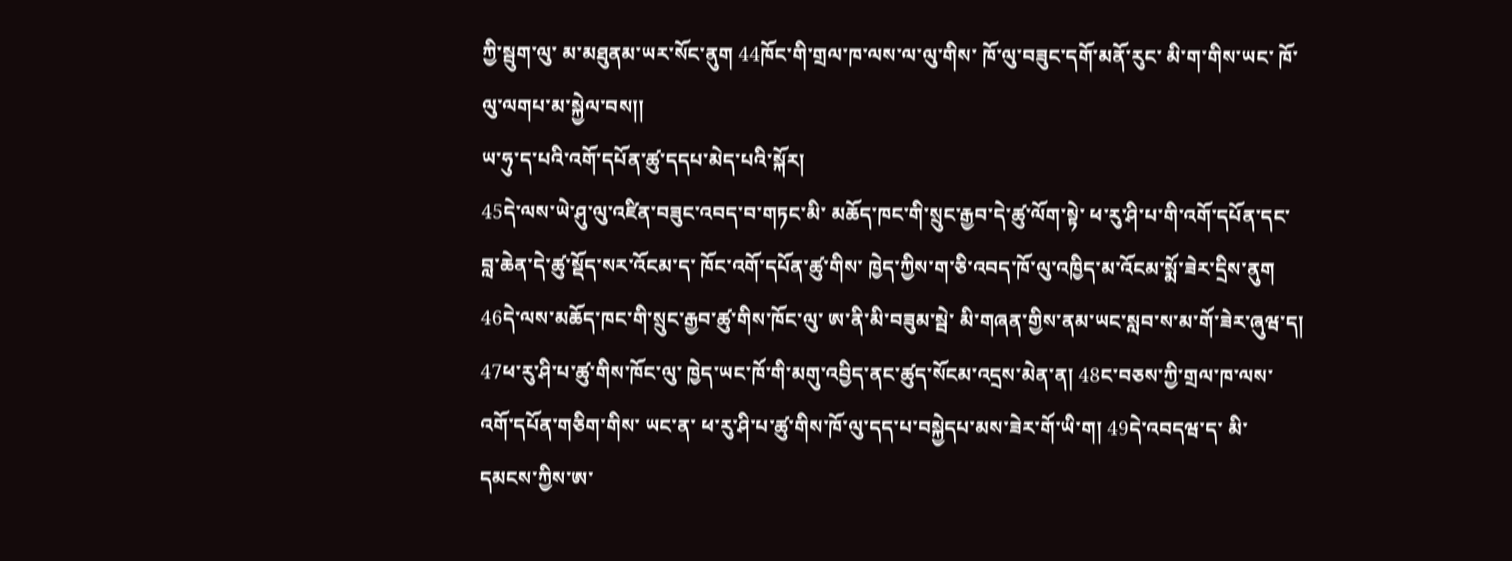ཀྱི་སྦུག་ལུ་ མ་མཐུནམ་ཡར་སོང་ནུག 44ཁོང་གི་གྲལ་ཁ་ལས་ལ་ལུ་གིས་ ཁོ་ལུ་བཟུང་དགོ་མནོ་རུང་ མི་ག་གིས་ཡང་ ཁོ་ལུ་ལགཔ་མ་སྐྱེལ་བས།།
ཡ་ཧུ་ད་པའི་འགོ་དཔོན་ཚུ་དདཔ་མེད་པའི་སྐོར།
45དེ་ལས་ཡེ་ཤུ་ལུ་འཛིན་བཟུང་འབད་བ་གཏང་མི་ མཆོད་ཁང་གི་སྲུང་རྒྱབ་དེ་ཚུ་ལོག་སྟེ་ ཕ་རུ་ཤི་པ་གི་འགོ་དཔོན་དང་བླ་ཆེན་དེ་ཚུ་སྡོད་སར་འོངམ་ད་ ཁོང་འགོ་དཔོན་ཚུ་གིས་ ཁྱེད་ཀྱིས་ག་ཅི་འབད་ཁོ་ལུ་འཁྱིད་མ་འོངམ་སྨོ་ཟེར་དྲིས་ནུག 46དེ་ལས་མཆོད་ཁང་གི་སྲུང་རྒྱབ་ཚུ་གིས་ཁོང་ལུ་ ཨ་ནི་མི་བཟུམ་སྦེ་ མི་གཞན་གྱིས་ནམ་ཡང་སླབ་ས་མ་གོ་ཟེར་ཞུཝ་ད། 47ཕ་རུ་ཤི་པ་ཚུ་གིས་ཁོང་ལུ་ ཁྱེད་ཡང་ཁོ་གི་མགུ་འབྱིད་ནང་ཚུད་སོངམ་འདྲས་མེན་ན། 48ང་བཅས་ཀྱི་གྲལ་ཁ་ལས་ འགོ་དཔོན་གཅིག་གིས་ ཡང་ན་ ཕ་རུ་ཤི་པ་ཚུ་གིས་ཁོ་ལུ་དད་པ་བསྐྱེདཔ་མས་ཟེར་གོ་ཡི་ག། 49དེ་འབདཝ་ད་ མི་དམངས་ཀྱིས་ཨ་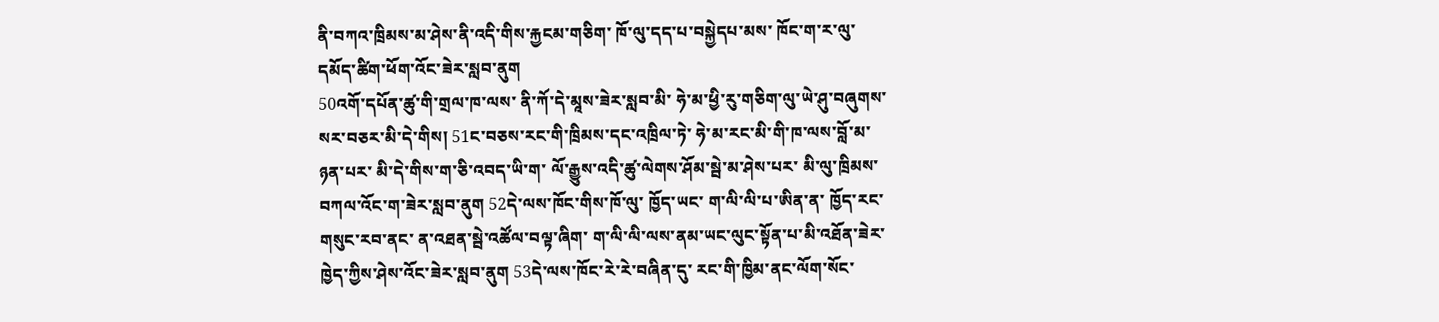ནི་བཀའ་ཁྲིམས་མ་ཤེས་ནི་འདི་གིས་རྐྱངམ་གཅིག་ ཁོ་ལུ་དད་པ་བསྐྱེདཔ་མས་ ཁོང་ག་ར་ལུ་དམོད་ཚིག་ཕོག་འོང་ཟེར་སླབ་ནུག
50འགོ་དཔོན་ཚུ་གི་གྲལ་ཁ་ལས་ ནི་ཀོ་དེ་མཱས་ཟེར་སླབ་མི་ ཧེ་མ་ཕྱི་རུ་གཅིག་ལུ་ཡེ་ཤུ་བཞུགས་སར་བཅར་མི་དེ་གིས། 51ང་བཅས་རང་གི་ཁྲིམས་དང་འཁྲིལ་ཏེ་ ཧེ་མ་རང་མི་གི་ཁ་ལས་བློ་མ་ཉན་པར་ མི་དེ་གིས་ག་ཅི་འབད་ཡི་ག་ ལོ་རྒྱུས་འདི་ཚུ་ལེགས་ཤོམ་སྦེ་མ་ཤེས་པར་ མི་ལུ་ཁྲིམས་བཀལ་འོང་ག་ཟེར་སླབ་ནུག 52དེ་ལས་ཁོང་གིས་ཁོ་ལུ་ ཁྱོད་ཡང་ ག་ལི་ལི་པ་ཨིན་ན་ ཁྱོད་རང་གསུང་རབ་ནང་ ན་འཐན་སྦེ་འཚོལ་བལྟ་ཞིག་ ག་ལི་ལི་ལས་ནམ་ཡང་ལུང་སྟོན་པ་མི་འཐོན་ཟེར་ ཁྱེད་ཀྱིས་ཤེས་འོང་ཟེར་སླབ་ནུག 53དེ་ལས་ཁོང་རེ་རེ་བཞིན་དུ་ རང་གི་ཁྱིམ་ནང་ལོག་སོང་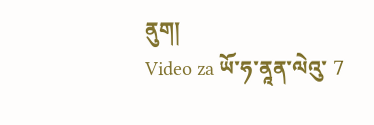ནུག།
Video za ཡོ་ཧ་ནཱན་ལེའུ་ 7